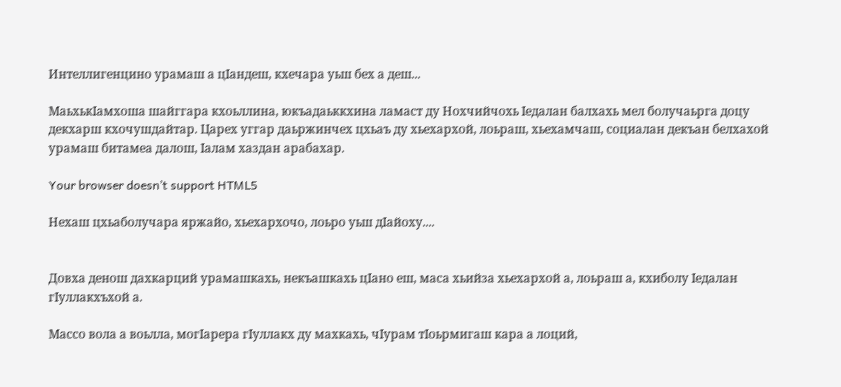Интеллигенцино урамаш а цIандеш, кхечара уьш бех а деш...

МаьхькIамхоша шайггара кхоьллина, юкъадаьккхина ламаст ду Нохчийчохь Iедалан балхахь мел болучаьрга доцу декхарш кхочушдайтар. Царех уггар даьржинчех цхьаъ ду хьехархой, лоьраш, хьехамчаш, социалан декъан белхахой урамаш битамеа далош, Iалам хаздан арабахар.

Your browser doesn’t support HTML5

Нехаш цхьаболучара яржайо, хьехархочо, лоьро уьш дIайоху....


Довха денош дахкарций урамашкахь, некъашкахь цIано еш, маса хьийза хьехархой а, лоьраш а, кхиболу Iедалан гIуллакхъхой а.

Массо вола а воьлла, могIарера гIуллакх ду махкахь, чIурам тIоьрмигаш кара а лоций,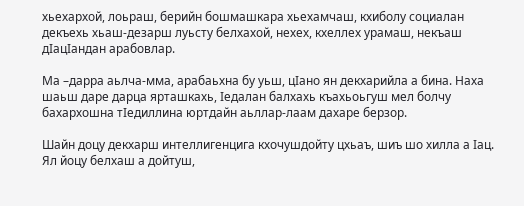хьехархой, лоьраш, берийн бошмашкара хьехамчаш, кхиболу социалан декъехь хьаш-дезарш луьсту белхахой, нехех, кхеллех урамаш, некъаш дIацIандан арабовлар.

Ма –дарра аьлча-мма, арабаьхна бу уьш, цIано ян декхарийла а бина. Наха шаьш даре дарца ярташкахь, Iедалан балхахь къахьоьгуш мел болчу бахархошна тIедиллина юртдайн аьллар-лаам дахаре берзор.

Шайн доцу декхарш интеллигенцига кхочушдойту цхьаъ, шиъ шо хилла а Iац. Ял йоцу белхаш а дойтуш,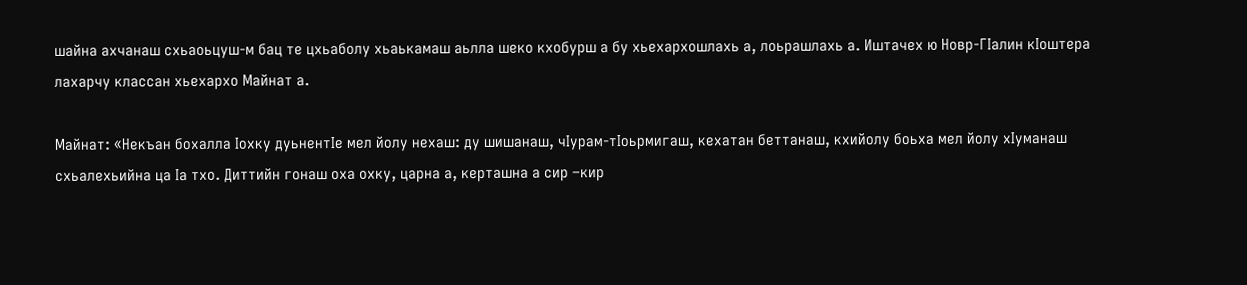шайна ахчанаш схьаоьцуш-м бац те цхьаболу хьаькамаш аьлла шеко кхобурш а бу хьехархошлахь а, лоьрашлахь а. Иштачех ю Новр-ГIалин кIоштера лахарчу классан хьехархо Майнат а.

Майнат: «Некъан бохалла Iохку дуьнентIе мел йолу нехаш: ду шишанаш, чIурам-тIоьрмигаш, кехатан беттанаш, кхийолу боьха мел йолу хIуманаш схьалехьийна ца Iа тхо. Диттийн гонаш оха охку, царна а, керташна а сир –кир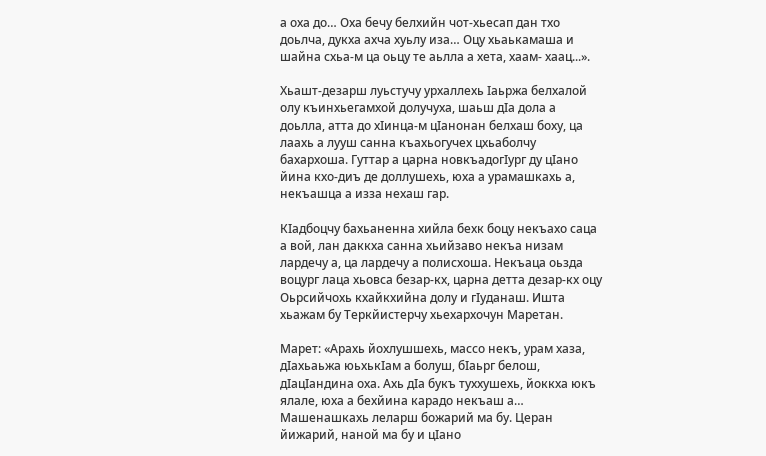а оха до… Оха бечу белхийн чот-хьесап дан тхо доьлча, дукха ахча хуьлу иза… Оцу хьаькамаша и шайна схьа-м ца оьцу те аьлла а хета, хаам- хаац...».

Хьашт-дезарш луьстучу урхаллехь Iаьржа белхалой олу къинхьегамхой долучуха, шаьш дIа дола а доьлла, атта до хIинца-м цIанонан белхаш боху, ца лаахь а лууш санна къахьогучех цхьаболчу бахархоша. Гуттар а царна новкъадогIург ду цIано йина кхо-диъ де доллушехь, юха а урамашкахь а, некъашца а изза нехаш гар.

КIадбоцчу бахьаненна хийла бехк боцу некъахо саца а вой, лан даккха санна хьийзаво некъа низам лардечу а, ца лардечу а полисхоша. Некъаца оьзда воцург лаца хьовса безар-кх, царна детта дезар-кх оцу Оьрсийчохь кхайкхийна долу и гIуданаш. Ишта хьажам бу Теркйистерчу хьехархочун Маретан.

Марет: «Арахь йохлушшехь, массо некъ, урам хаза, дIахьаьжа юьхькIам а болуш, бIаьрг белош, дIацIандина оха. Ахь дIа букъ туххушехь, йоккха юкъ ялале, юха а бехйина карадо некъаш а… Машенашкахь леларш божарий ма бу. Церан йижарий, наной ма бу и цIано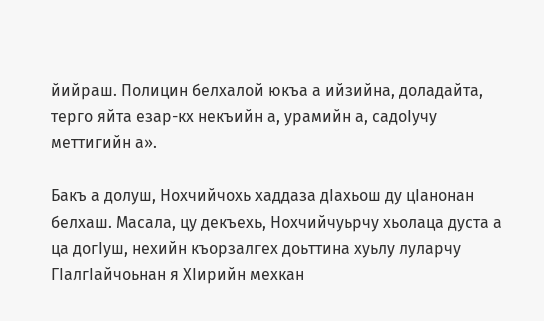йийраш. Полицин белхалой юкъа а ийзийна, доладайта, терго яйта езар-кх некъийн а, урамийн а, садоIучу меттигийн а».

Бакъ а долуш, Нохчийчохь хаддаза дIахьош ду цIанонан белхаш. Масала, цу декъехь, Нохчийчуьрчу хьолаца дуста а ца догIуш, нехийн къорзалгех доьттина хуьлу луларчу ГIалгIайчоьнан я ХIирийн мехкан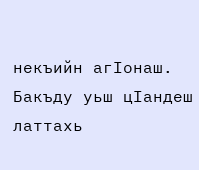некъийн агIонаш. Бакъду уьш цIандеш латтахь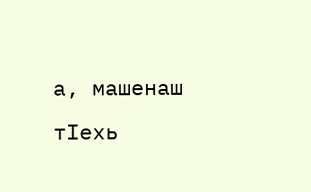а, машенаш тIехь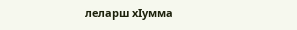леларш хIумма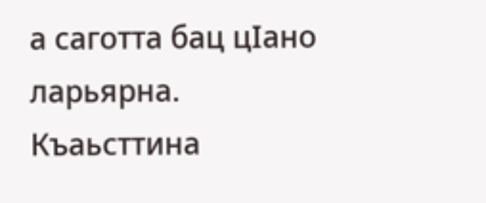а саготта бац цIано ларьярна. Къаьсттина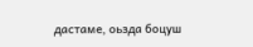дастаме, оьзда боцуш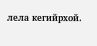лела кегийрхой.